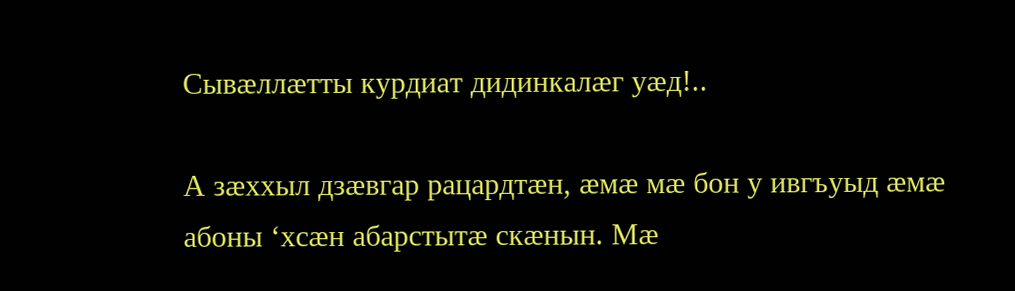Сывæллæтты курдиат дидинкалæг уæд!..

А зæххыл дзæвгар рацардтæн, æмæ мæ бон у ивгъуыд æмæ абоны ‘хсæн абарстытæ скæнын. Мæ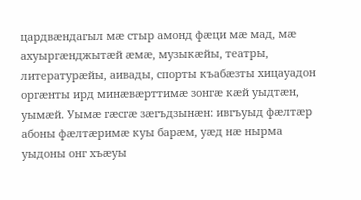цардвæндагыл мæ стыр амонд фæци мæ мад, мæ ахуыргæнджытæй æмæ, музыкæйы, театры, литературæйы, аивады, спорты къабæзты хицауадон оргæнты ирд минæвæрттимæ зонгæ кæй уыдтæн, уымæй. Уымæ гæсгæ зæгъдзынæн: ивгъуыд фæлтæр абоны фæлтæримæ куы барæм, уæд нæ нырма уыдоны онг хъæуы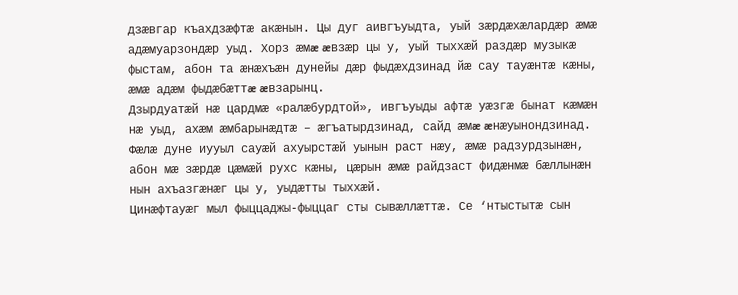дзæвгар къахдзæфтæ акæнын. Цы дуг аивгъуыдта, уый зæрдæхæлардæр æмæ адæмуарзондæр уыд. Хорз æмæ æвзæр цы у, уый тыххæй раздæр музыкæ фыстам, абон та æнæхъæн дунейы дæр фыдæхдзинад йæ сау тауæнтæ кæны, æмæ адæм фыдæбæттæ æвзарынц.
Дзырдуатæй нæ цардмæ «ралæбурдтой», ивгъуыды афтæ уæзгæ бынат кæмæн нæ уыд, ахæм æмбарынæдтæ – æгъатырдзинад, сайд æмæ æнæуынондзинад. Фæлæ дуне иууыл сауæй ахуырстæй уынын раст нæу, æмæ радзурдзынæн, абон мæ зæрдæ цæмæй рухс кæны, цæрын æмæ райдзаст фидæнмæ бæллынæн нын ахъазгæнæг цы у, уыдæтты тыххæй.
Цинæфтауæг мыл фыццаджы-фыццаг сты сывæллæттæ. Се ‘нтыстытæ сын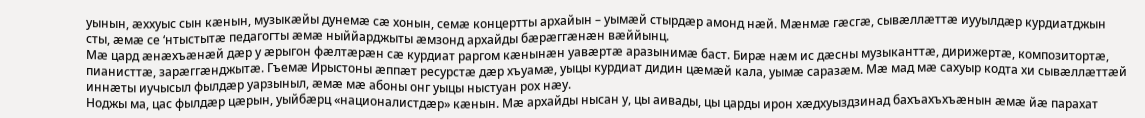уынын, æххуыс сын кæнын, музыкæйы дунемæ сæ хонын, семæ концертты архайын – уымæй стырдæр амонд нæй. Мæнмæ гæсгæ, сывæллæттæ иууылдæр курдиатджын сты, æмæ се ‘нтыстытæ педагогты æмæ ныййарджыты æмзонд архайды бæрæггæнæн вæййынц.
Мæ цард æнæхъæнæй дæр у æрыгон фæлтæрæн сæ курдиат раргом кæнынæн уавæртæ аразынимæ баст. Бирæ нæм ис дæсны музыканттæ, дирижертæ, композитортæ, пианисттæ, зарæггæнджытæ. Гъемæ Ирыстоны æппæт ресурстæ дæр хъуамæ, уыцы курдиат дидин цæмæй кала, уымæ саразæм. Мæ мад мæ сахуыр кодта хи сывæллæттæй иннæты иучысыл фылдæр уарзыныл, æмæ мæ абоны онг уыцы ныстуан рох нæу.
Ноджы ма, цас фылдæр цæрын, уыйбæрц «националистдæр» кæнын. Мæ архайды нысан у, цы аивады, цы царды ирон хæдхуыздзинад бахъахъхъæнын æмæ йæ парахат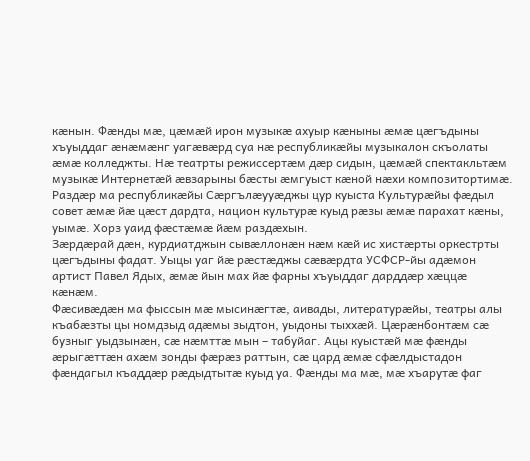кæнын. Фæнды мæ, цæмæй ирон музыкæ ахуыр кæныны æмæ цæгъдыны хъуыддаг æнæмæнг уагæвæрд суа нæ республикæйы музыкалон скъолаты æмæ колледжты. Нæ театрты режиссертæм дæр сидын, цæмæй спектакльтæм музыкæ Интернетæй æвзарыны бæсты æмгуыст кæной нæхи композитортимæ.
Раздæр ма республикæйы Сæргълæууæджы цур куыста Культурæйы фæдыл совет æмæ йæ цæст дардта, национ культурæ куыд рæзы æмæ парахат кæны, уымæ. Хорз уаид фæстæмæ йæм раздæхын.
Зæрдæрай дæн, курдиатджын сывæллонæн нæм кæй ис хистæрты оркестрты цæгъдыны фадат. Уыцы уаг йæ рæстæджы сæвæрдта УСФСР-йы адæмон артист Павел Ядых, æмæ йын мах йæ фарны хъуыддаг дарддæр хæццæ кæнæм.
Фæсивæдæн ма фыссын мæ мысинæгтæ, аивады, литературæйы, театры алы къабæзты цы номдзыд адæмы зыдтон, уыдоны тыххæй. Цæрæнбонтæм сæ бузныг уыдзынæн, сæ нæмттæ мын – табуйаг. Ацы куыстæй мæ фæнды æрыгæттæн ахæм зонды фæрæз раттын, сæ цард æмæ сфæлдыстадон фæндагыл къаддæр рæдыдтытæ куыд уа. Фæнды ма мæ, мæ хъарутæ фаг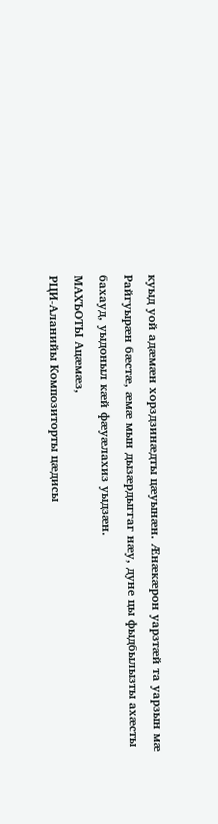куыд уой адæмæн хорздзинæдты цæуынæн. Æнæкæрон уарзтæй та уарзын мæ Райгуырæн бæстæ, æмæ мын дызæрдыггаг нæу, дуне цы фыдбылызты ахæсты бахауд, уыдоныл кæй фæуæлахиз уыдзæн.
МАХЪОТЫ Ацæмæз,
РЦИ-Аланийы Композиторты цæдисы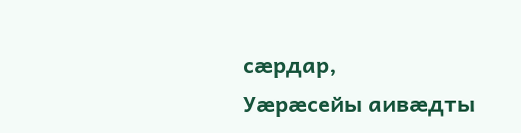сæрдар,
Уæрæсейы аивæдты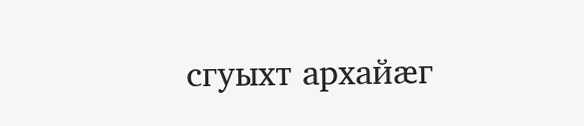сгуыхт архайæг